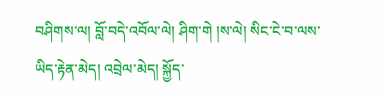བཤིགས་ལ། བློ་བདེ་འབོལ་ལེ། ཤིག་གེ །ས་ལེ། སིང་ངེ་བ་ལས་ཡིད་རྟེན་མེད། འབྲེལ་མེད། སྐྱོད་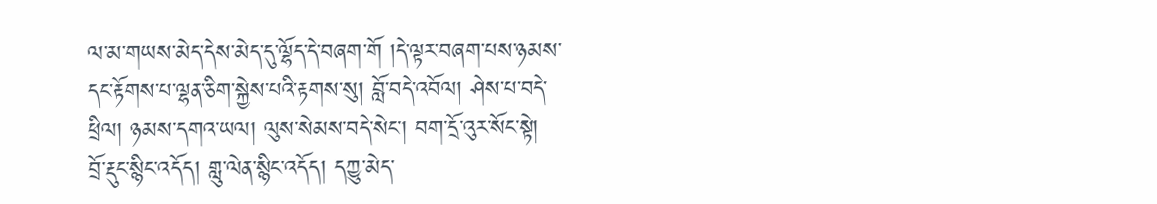ལ་མ་གཡས་མེད་དེས་མེད་དུ་ལྷོད་དེ་བཞག་གོ །དེ་ལྟར་བཞག་པས་ཉམས་དང་རྟོགས་པ་ལྷན་ཅིག་སྐྱེས་པའི་རྟགས་སུ། བློ་བདེ་འབོལ། ཤེས་པ་བདེ་ཕྲིལ། ཉམས་དགའ་ཡལ། ལུས་སེམས་བདེ་སེང་། བག་དྲོ་འུར་སོང་སྟེ། བྲོ་རྡུང་སྙིང་འདོད། གླུ་ལེན་སྙིང་འདོད། དཀྱུ་མེད་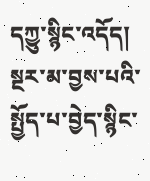དཀྱུ་སྙིང་འདོད། སྔར་མ་བྱས་པའི་སྤྱོད་པ་བྱེད་སྙིང་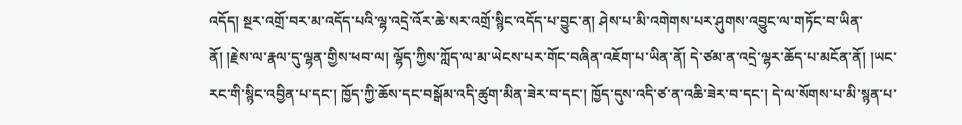འདོད། སྔར་འགྲོ་བར་མ་འདོད་པའི་ལྷ་འདྲེ་འོར་ཆེ་སར་འགྲོ་སྙིང་འདོད་པ་བྱུང་ན། ཤེས་པ་མི་འགེགས་པར་ཤུགས་འབྱུང་ལ་གཏོང་བ་ཡིན་ནོ། །རྗེས་ལ་རྣལ་དུ་ལྷན་གྱིས་ཕབ་ལ། ལྷོད་ཀྱིས་ཀློད་ལ་མ་ཡེངས་པར་གོང་བཞིན་འཇོག་པ་ཡིན་ནོ། དེ་ཙམ་ན་འདྲེ་ལྷར་ཆོད་པ་མངོན་ནོ། །ཡང་རང་གི་སྙིང་འབྱིན་པ་དང་། ཁྱོད་ཀྱི་ཆོས་དང་བསྒོམ་འདི་ཚུག་མིན་ཟེར་བ་དང་། ཁྱོད་དུས་འདི་ཙ་ན་འཆི་ཟེར་བ་དང་། དེ་ལ་སོགས་པ་མི་སྙན་པ་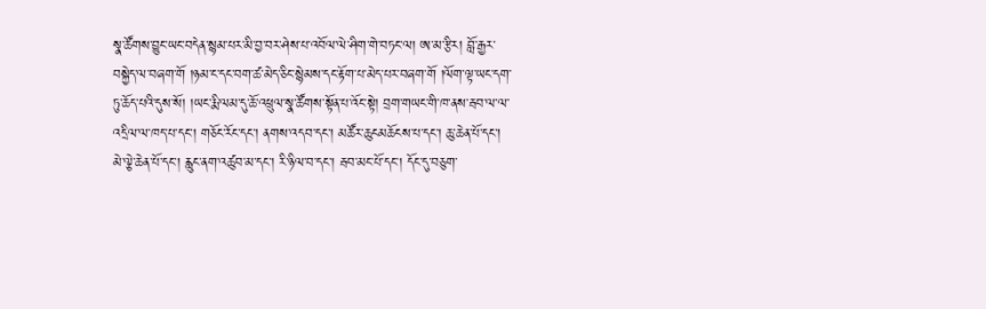སྣ་ཚོགས་བྱུང་ཡང་བདེན་སྙམ་པར་མི་བྱ་བར་ཤེས་པ་འབོལ་ལེ་ཤིག་གེ་བཏང་ལ། ཨ་མ་རྩིར། བློ་རྒྱར་བསྐྱེད་ལ་བཞག་གོ །ཉམ་ང་དང་བག་ཚ་མེད་ཅིང་སྙེམས་དང་རྟོག་པ་མེད་པར་བཞག་གོ །ལོག་ལྟ་ཡང་དག་ཏུ་ཆོད་པའི་དུས་སོ། །ཡང་རྨི་ལམ་དུ་ཆོ་འཕྲུལ་སྣ་ཚོགས་སྟོན་པ་འོང་སྟེ། བྲག་གཡང་གི་ཁ་ནས་རྦབ་ལ་ལ་འདྲིལ་ལ་ཁད་པ་དང་། གཅོང་རོང་དང་། ནགས་འདབ་དང་། མཚོར་ཆུངམཆོངས་པ་དང་། ཆུ་ཆེན་པོ་དང་། མེ་ལྕེ་ཆེན་པོ་དང་། རླུང་ནག་འཚུབ་མ་དང་། རི་ཉིལ་བ་དང་། རྦབ་མང་པོ་དང་། དོང་དུ་བཅུག་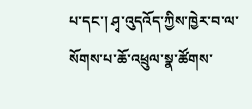པ་དང་། ཤྭ་འུདའོད་ཀྱིས་ཁྱེར་བ་ལ་སོགས་པ་ཆོ་འཕྲུལ་སྣ་ཚོགས་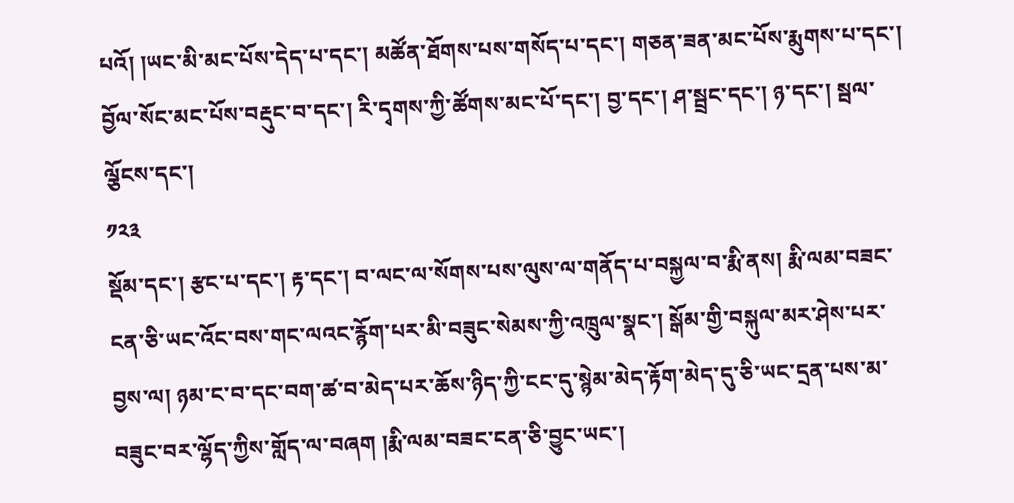པའོ། །ཡང་མི་མང་པོས་དེད་པ་དང་། མཚོན་ཐོགས་པས་གསོད་པ་དང་། གཅན་ཟན་མང་པོས་རྨུགས་པ་དང་། བྱོལ་སོང་མང་པོས་བརྡུང་བ་དང་། རི་དྭགས་ཀྱི་ཚོགས་མང་པོ་དང་། བྱ་དང་། ཤ་སྦྲང་དང་། ཉ་དང་། སྦལ་ལྕོངས་དང་།
༡༢༣
སྡོམ་དང་། རྩང་པ་དང་། རྟ་དང་། བ་ལང་ལ་སོགས་པས་ལུས་ལ་གནོད་པ་བསྐྱལ་བ་རྨི་ནས། རྨི་ལམ་བཟང་ངན་ཅི་ཡང་འོང་བས་གང་ལའང་རྙོག་པར་མི་བཟུང་སེམས་ཀྱི་འཁྲུལ་སྣང་། སྒོམ་གྱི་བསྐུལ་མར་ཤེས་པར་བྱས་ལ། ཉམ་ང་བ་དང་བག་ཚ་བ་མེད་པར་ཆོས་ཉིད་ཀྱི་ངང་དུ་སྙེམ་མེད་རྟོག་མེད་དུ་ཅི་ཡང་དྲན་པས་མ་བཟུང་བར་ལྷོད་ཀྱིས་གློད་ལ་བཞག །རྨི་ལམ་བཟང་ངན་ཅི་བྱུང་ཡང་།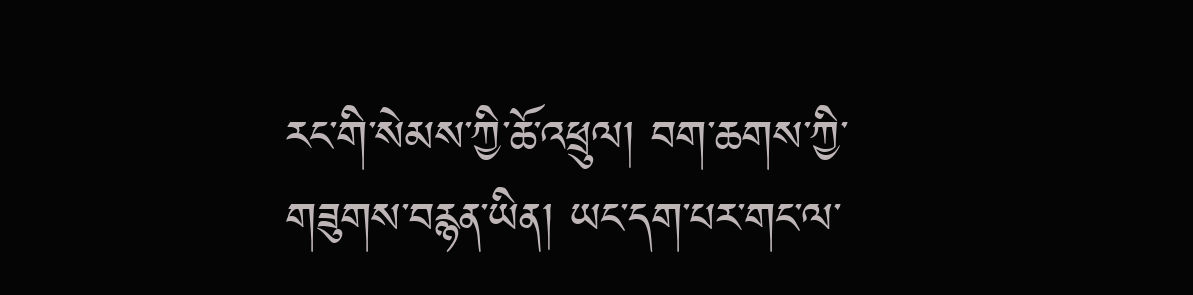རང་གི་སེམས་ཀྱི་ཆོ་འཕྲུལ། བག་ཆགས་ཀྱི་གཟུགས་བརྙན་ཡིན། ཡང་དག་པར་གང་ལ་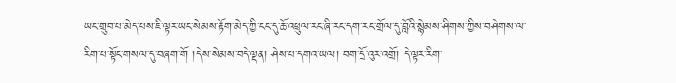ཡང་གྲུབ་པ་མེད་པས་ཇི་ལྟར་ཡང་སེམས་རྟོག་མེད་ཀྱི་ངང་དུ་ཆོ་འཕྲུལ་རང་ཞི་རང་དག་རང་གྲོལ་དུ་བློའི་སྙེམས་ཤིགས་ཀྱིས་བཤེགས་ལ་རིག་པ་སྟོང་གསལ་དུ་བཞག་གོ །དེས་སེམས་བདེ་ལྡན། ཤེས་པ་དགའ་ཡལ། བག་དྲོ་འུར་འགྲོ། དེ་ལྟར་རིག་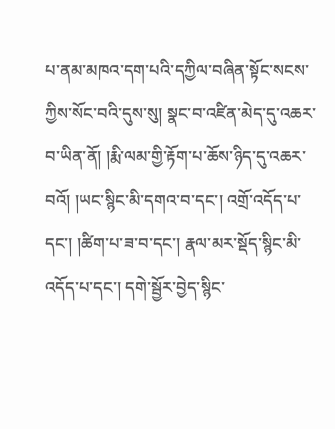པ་ནམ་མཁའ་དག་པའི་དཀྱིལ་བཞིན་སྟོང་སངས་ཀྱིས་སོང་བའི་དུས་སུ། སྣང་བ་འཛིན་མེད་དུ་འཆར་བ་ཡིན་ནོ། །རྨི་ལམ་གྱི་རྟོག་པ་ཆོས་ཉིད་དུ་འཆར་བའོ། །ཡང་སྙིང་མི་དགའ་བ་དང་། འགྲོ་འདོད་པ་དང་། །ཚིག་པ་ཟ་བ་དང་། རྣལ་མར་སྡོད་སྙིང་མི་འདོད་པ་དང་། དགེ་སྦྱོར་བྱེད་སྙིང་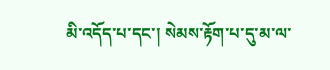མི་འདོད་པ་དང་། སེམས་རྟོག་པ་དུ་མ་ལ་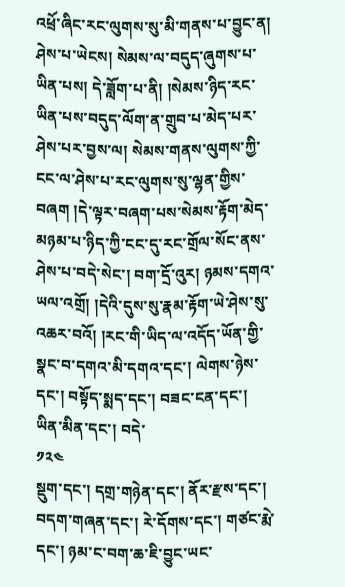འཕྲོ་ཞིང་རང་ལུགས་སུ་མི་གནས་པ་བྱུང་ན། ཤེས་པ་ཡེངས། སེམས་ལ་བདུད་ཞུགས་པ་ཡིན་པས། དེ་ཟློག་པ་ནི། །སེམས་ཉིད་རང་ཡིན་པས་བདུད་ལོག་ན་གྲུབ་པ་མེད་པར་ཤེས་པར་བྱས་ལ། སེམས་གནས་ལུགས་ཀྱི་ངང་ལ་ཤེས་པ་རང་ལུགས་སུ་ལྷན་གྱིས་བཞག །དེ་ལྟར་བཞག་པས་སེམས་རྟོག་མེད་མཉམ་པ་ཉིད་ཀྱི་ངང་དུ་རང་གྲོལ་སོང་ནས་ཤེས་པ་བདེ་སེང་། བག་དྲོ་འུར། ཉམས་དགའ་ཡལ་འགྲོ། །དེའི་དུས་སུ་རྣམ་རྟོག་ཡེ་ཤེས་སུ་འཆར་བའོ། །རང་གི་ཡིད་ལ་འདོད་ཡོན་གྱི་སྣང་བ་དགའ་མི་དགའ་དང་། ལེགས་ཉེས་དང་། བསྟོད་སྨད་དང་། བཟང་ངན་དང་། ཡིན་མིན་དང་། བདེ་
༡༢༤
སྡུག་དང་། དགྲ་གཉེན་དང་། ནོར་རྫས་དང་། བདག་གཞན་དང་། རེ་དོགས་དང་། གཙང་རྨེ་དང་། ཉམ་ང་བག་ཆ་ཇི་བྱུང་ཡང་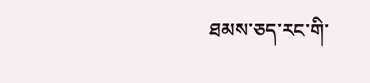ཐམས་ཅད་རང་གི་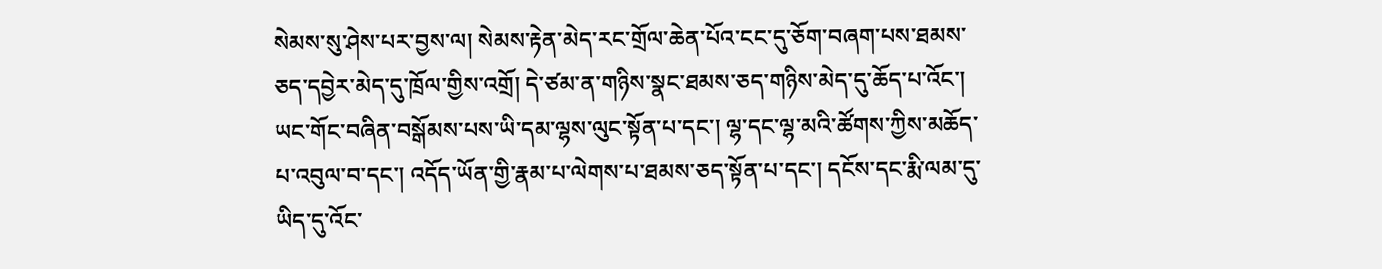སེམས་སུ་ཤེས་པར་བྱས་ལ། སེམས་རྟེན་མེད་རང་གྲོལ་ཆེན་པོའ་ངང་དུ་ཅོག་བཞག་པས་ཐམས་ཅད་དབྱེར་མེད་དུ་ཁྲོལ་གྱིས་འགྲོ། དེ་ཙམ་ན་གཉིས་སྣང་ཐམས་ཅད་གཉིས་མེད་དུ་ཆོད་པ་འོང་། ཡང་གོང་བཞིན་བསྒོམས་པས་ཡི་དམ་ལྷས་ལུང་སྟོན་པ་དང་། ལྷ་དང་ལྷ་མའི་ཚོགས་ཀྱིས་མཆོད་པ་འབུལ་བ་དང་། འདོད་ཡོན་གྱི་རྣམ་པ་ལེགས་པ་ཐམས་ཅད་སྟོན་པ་དང་། དངོས་དང་རྨི་ལམ་དུ་ཡིད་དུ་འོང་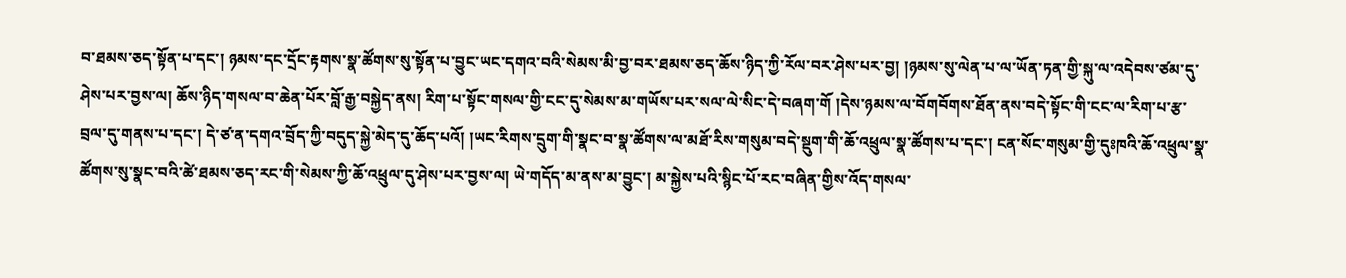བ་ཐམས་ཅད་སྟོན་པ་དང་། ཉམས་དང་དྲོང་རྟགས་སྣ་ཚོགས་སུ་སྟོན་པ་བྱུང་ཡང་དགའ་བའི་སེམས་མི་བྱ་བར་ཐམས་ཅད་ཆོས་ཉིད་ཀྱི་རོལ་བར་ཤེས་པར་བྱ། །ཉམས་སུ་ལེན་པ་ལ་ཡོན་ཏན་གྱི་སྐུ་ལ་འདེབས་ཙམ་དུ་ཤེས་པར་བྱས་ལ། ཆོས་ཉིད་གསལ་བ་ཆེན་པོར་བློ་རྒྱ་བསྐྱེད་ནས། རིག་པ་སྟོང་གསལ་གྱི་ངང་དུ་སེམས་མ་གཡོས་པར་སལ་ལེ་སིང་དེ་བཞག་གོ །དེས་ཉམས་ལ་བོགབོགས་ཐོན་ནས་བདེ་སྟོང་གི་ངང་ལ་རིག་པ་རྩ་བྲལ་དུ་གནས་པ་དང་། དེ་ཙ་ན་དགའ་བྲོད་ཀྱི་བདུད་སྐྱེ་མེད་དུ་ཆོད་པའོ། །ཡང་རིགས་དྲུག་གི་སྣང་བ་སྣ་ཚོགས་ལ་མཐོ་རིས་གསུམ་བདེ་སྡུག་གི་ཆོ་འཕྲུལ་སྣ་ཚོགས་པ་དང་། ངན་སོང་གསུམ་གྱི་དུཿཁའི་ཆོ་འཕྲུལ་སྣ་ཚོགས་སུ་སྣང་བའི་ཚེ་ཐམས་ཅད་རང་གི་སེམས་ཀྱི་ཆོ་འཕྲུལ་དུ་ཤེས་པར་བྱས་ལ། ཡེ་གདོད་མ་ནས་མ་བྱུང་། མ་སྐྱེས་པའི་སྙིང་པོ་རང་བཞིན་གྱིས་འོད་གསལ་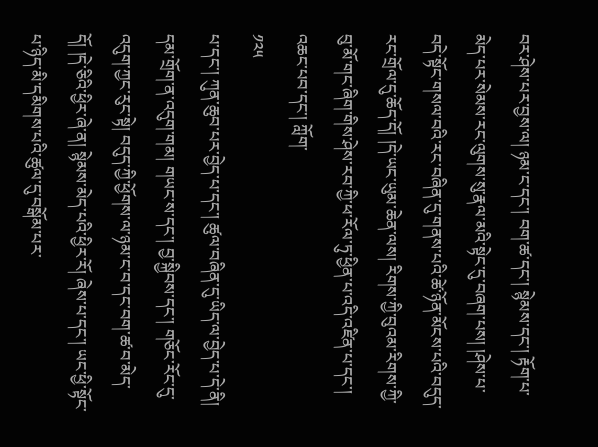བར་ཤེས་པར་བྱས་ལ། ཉམ་ང་དང་། བག་ཚ་དང་། སྙེམས་དང་། རྟོག་པ་མེད་པར་སེམས་རང་ལུགས་སུ་རྣལ་མའི་སྟེང་དུ་བཞག་པས། །ཤེས་པ་བདེ་སྟོང་གསལ་བའི་རང་བཞིན་དུ་གནས་པའི་ཚེ་ཉོན་མོངས་པའི་བདུད་རང་གྲོལ་དུ་ཆོད་དོ། །དེ་ཡང་ཡུམ་ཆེན་ལས། རིགས་ཀྱི་བུའམ་རིགས་ཀྱི་བུ་མོ་གང་ཞིག་གིས་ཤེས་རབ་ཀྱི་ཕ་རོལ་ཏུ་ཕྱིན་པ་འདི་འཛིན་པ་དང་། འཆང་པབ་དང་། ཀློག་
༡༢༥
པ་དང་། ཀུན་ཆུབ་པར་བྱེད་པ་དང་། ཚུལ་བཞིན་དུ་ཡིད་ལ་བྱེད་པ་དེ་ནི། དམ་གྲོག་ན་འདུག་གམ། གཡང་ས་དང་། བྱ་སྐྱིབས་དང་། གཅོང་རོང་དུ་འདུག་ཀྱང་རུང་སྟེ། བདུད་ཀྱི་ཕྱོགས་ལ་ཉམ་ང་བ་དང་བག་ཚ་བ་མེད་དོ། །དེ་ཅིའི་ཕྱིར་ཞེ་ན། སྙེམས་མེད་པའི་ཕྱིར་རོ། ཞེས་པ་དང་། ཡང་ཕྱི་སྟོང་པ་ཉིད་མི་དམིགས་པའི་ཚུལ་དུ་བསྒོམ་པར་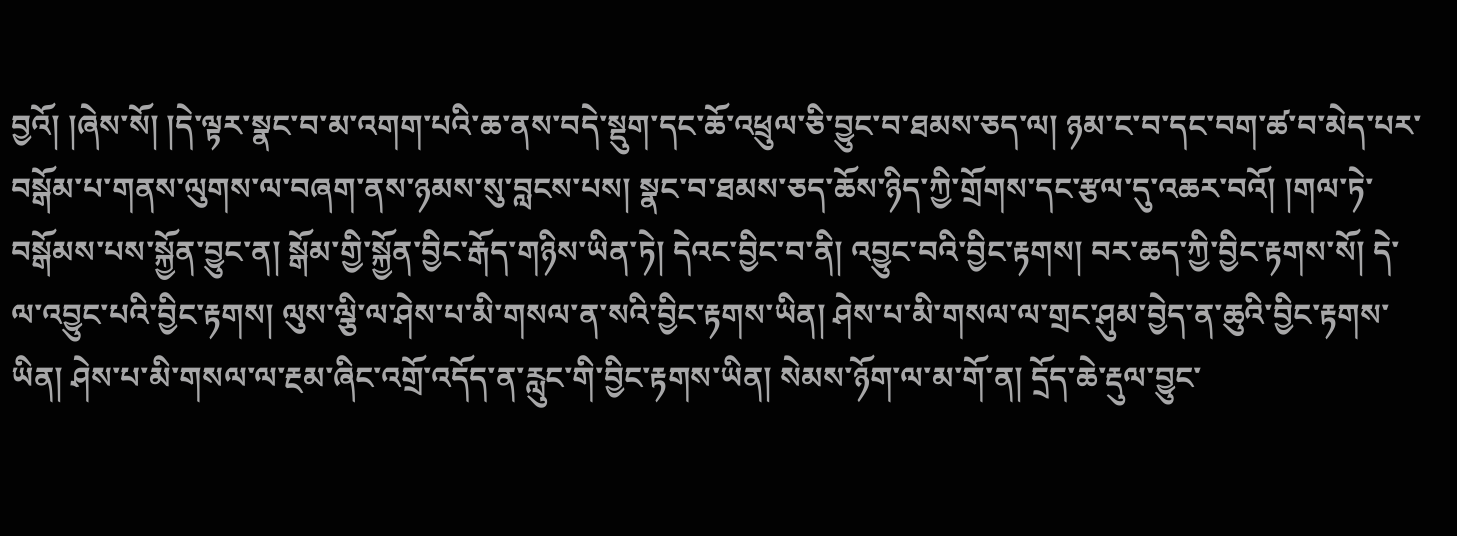བྱའོ། །ཞེས་སོ། །དེ་ལྟར་སྣང་བ་མ་འགག་པའི་ཆ་ནས་བདེ་སྡུག་དང་ཆོ་འཕྲུལ་ཅི་བྱུང་བ་ཐམས་ཅད་ལ། ཉམ་ང་བ་དང་བག་ཚ་བ་མེད་པར་བསྒོམ་པ་གནས་ལུགས་ལ་བཞག་ནས་ཉམས་སུ་བླངས་པས། སྣང་བ་ཐམས་ཅད་ཆོས་ཉིད་ཀྱི་གྲོགས་དང་རྩལ་དུ་འཆར་བའོ། །གལ་ཏེ་བསྒོམས་པས་སྐྱོན་བྱུང་ན། སྒོམ་གྱི་སྐྱོན་བྱིང་རྒོད་གཉིས་ཡིན་ཏེ། དེའང་བྱིང་བ་ནི། འབྱུང་བའི་བྱིང་རྟགས། བར་ཆད་ཀྱི་བྱིང་རྟགས་སོ། དེ་ལ་འབྱུང་པའི་བྱིང་རྟགས། ལུས་ལྕི་ལ་ཤེས་པ་མི་གསལ་ན་སའི་བྱིང་རྟགས་ཡིན། ཤེས་པ་མི་གསལ་ལ་གྲང་ཤུམ་བྱེད་ན་ཆུའི་བྱིང་རྟགས་ཡིན། ཤེས་པ་མི་གསལ་ལ་རྔམ་ཞིང་འགྲོ་འདོད་ན་རླུང་གི་བྱིང་རྟགས་ཡིན། སེམས་ཉོག་ལ་མ་གོ་ན། དྲོད་ཆེ་རྡུལ་བྱུང་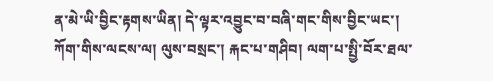ན་མེ་ཡི་བྱིང་རྟགས་ཡིན། དེ་ལྟར་འབྱུང་བ་བཞི་གང་གིས་བྱིང་ཡང་། ཀོག་གིས་ལངས་ལ། ལུས་བསྲང་། རྐང་པ་གཤིབ། ལག་པ་སྤྱི་བོར་ཐལ་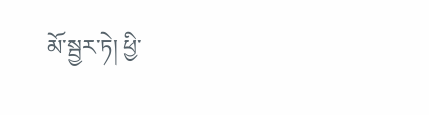མོ་སྦྱར་ཏེ། ཕྱི་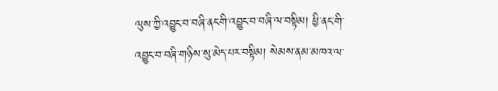ལུས་ཀྱི་འབྱུང་བ་བཞི་ནང་གི་འབྱུང་བ་བཞི་ལ་བསྟིམ། ཕྱི་ནང་གི་འབྱུང་བ་བཞི་གཉིས་སུ་མེད་པར་བསྟིམ། སེམས་ནམ་མཁའ་ལ་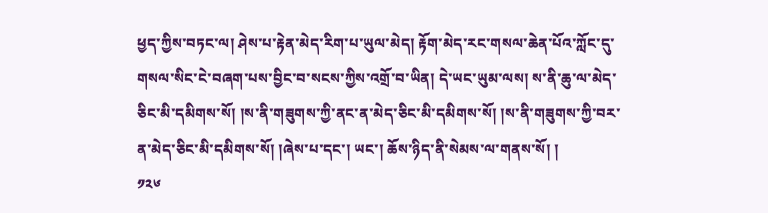ཕྱད་ཀྱིས་བཏང་ལ། ཤེས་པ་རྟེན་མེད་རིག་པ་ཡུལ་མེད། རྟོག་མེད་རང་གསལ་ཆེན་པོའ་ཀློང་དུ་གསལ་སིང་ངེ་བཞག་པས་བྱིང་བ་སངས་ཀྱིས་འགྲོ་བ་ཡིན། དེ་ཡང་ཡུམ་ལས། ས་ནི་ཆུ་ལ་མེད་ཅིང་མི་དམིགས་སོ། །ས་ནི་གཟུགས་ཀྱི་ནང་ན་མེད་ཅིང་མི་དམིགས་སོ། །ས་ནི་གཟུགས་ཀྱི་བར་ན་མེད་ཅིང་མི་དམིགས་སོ། །ཞེས་པ་དང་། ཡང་། ཆོས་ཉིད་ནི་སེམས་ལ་གནས་སོ། །
༡༢༦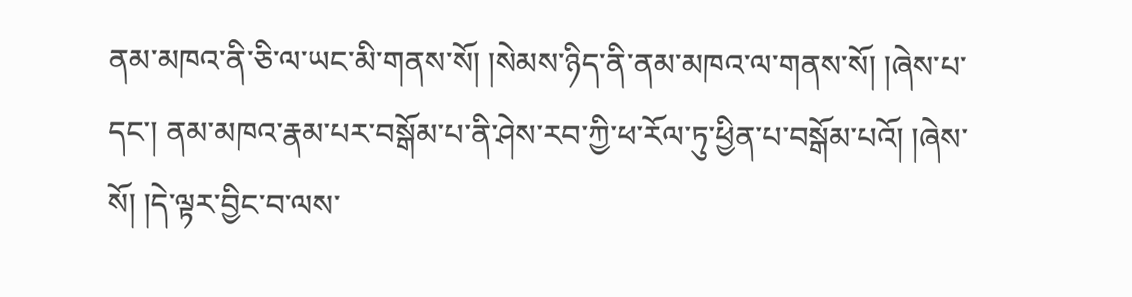ནམ་མཁའ་ནི་ཅི་ལ་ཡང་མི་གནས་སོ། །སེམས་ཉིད་ནི་ནམ་མཁའ་ལ་གནས་སོ། །ཞེས་པ་དང་། ནམ་མཁའ་རྣམ་པར་བསྒོམ་པ་ནི་ཤེས་རབ་ཀྱི་ཕ་རོལ་ཏུ་ཕྱིན་པ་བསྒོམ་པའོ། །ཞེས་སོ། །དེ་ལྟར་བྱིང་བ་ལས་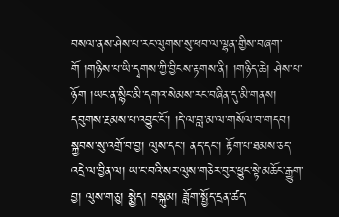བསལ་ནས་ཤེས་པ་རང་ལུགས་སུ་ཕབ་ལ་ལྷན་གྱིས་བཞག་གོ །གཉིས་པ་ཡི་དྭགས་ཀྱི་བྱིངས་རྟགས་ནི། །གཉིད་ཆེ། ཤེས་པ་ཉོག །ཡང་ན་སྙིང་མི་དགའ་སེམས་རང་བཞིན་དུ་མི་གནས། དབུགས་རྔམས་པ་འབྱུང་ངོ་། །དེ་ལ་བླ་མ་ལ་གསོལ་བ་གདབ། སྐྱབས་སུ་འགྲོ་བ་བྱ། ལུས་དང་། ནད་དང་། རྟོག་པ་ཐམས་ཅད་འདྲེ་ལ་བྱིན་ལ། ཡ་ང་བའི་སར་ལུས་གཅེར་བུར་ཕྱུང་སྟེ་མཆོང་རྒྱུག་བྱ། ལུས་གཅུ། སྨྱེད། བསྐུམ། ཟློག་སྤྱོད་དྲན་ཚད་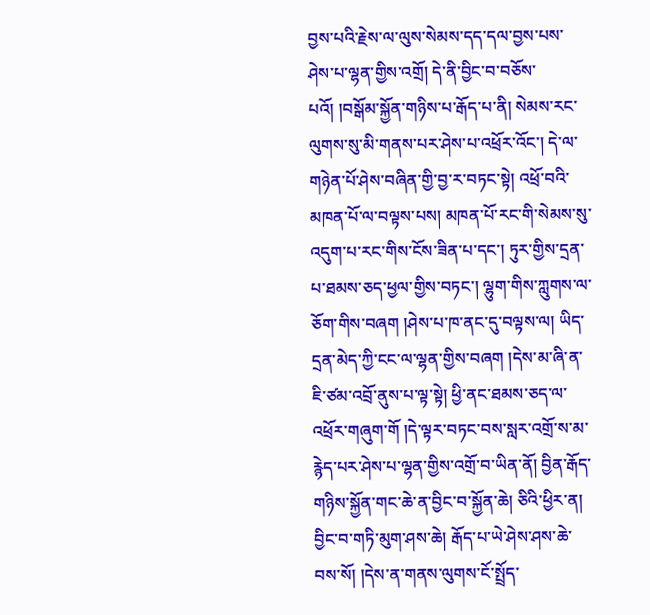བྱས་པའི་རྗེས་ལ་ལུས་སེམས་དད་དལ་བྱས་པས་ཤེས་པ་ལྷན་གྱིས་འགྲོ། དེ་ནི་བྱིང་བ་བཅོས་པའོ། །བསྒོམ་སྐྱོན་གཉིས་པ་རྒོད་པ་ནི། སེམས་རང་ལུགས་སུ་མི་གནས་པར་ཤེས་པ་འཕྲོར་འོང་། དེ་ལ་གཉེན་པོ་ཤེས་བཞིན་གྱི་བྱ་ར་བཏང་སྟེ། འཕྲོ་བའི་མཁན་པོ་ལ་བལྟས་པས། མཁན་པོ་རང་གི་སེམས་སུ་འདུག་པ་རང་གིས་ངོས་ཟིན་པ་དང་། ཏུར་གྱིས་དྲན་པ་ཐམས་ཅད་ཕྱལ་གྱིས་བཏང་། ལྷུག་གིས་ཀླུགས་ལ་ཅོག་གིས་བཞག །ཤེས་པ་ཁ་ནང་དུ་བལྟས་ལ། ཡིད་དྲན་མེད་ཀྱི་ངང་ལ་ལྷན་གྱིས་བཞག །དེས་མ་ཞི་ན་ཇི་ཙམ་འབྲོ་ནུས་པ་ལྟ་སྟེ། ཕྱི་ནང་ཐམས་ཅད་ལ་འཕྲོར་གཞུག་གོ །དེ་ལྟར་བཏང་བས་སླར་འགྲོ་ས་མ་རྙེད་པར་ཤེས་པ་ལྷན་གྱིས་འགྲོ་བ་ཡིན་ནོ། བྱིན་རྒོད་གཉིས་སྐྱོན་གང་ཆེ་ན་བྱིང་བ་སྐྱོན་ཆེ། ཅིའི་ཕྱིར་ན། བྱིང་བ་གཏི་མུག་ཤས་ཆེ། རྒོད་པ་ཡེ་ཤེས་ཤས་ཆེ་བས་སོ། །དེས་ན་གནས་ལུགས་ངོ་སྤྲོད་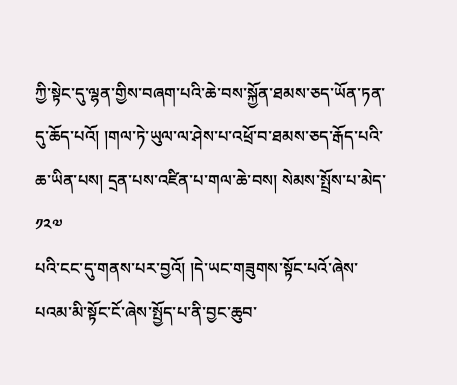ཀྱི་སྟེང་དུ་ལྷན་གྱིས་བཞག་པའི་ཆེ་བས་སྐྱོན་ཐམས་ཅད་ཡོན་ཏན་དུ་ཆོད་པའོ། །གལ་ཏེ་ཡུལ་ལ་ཤེས་པ་འཕྲོ་བ་ཐམས་ཅད་རྒོད་པའི་ཆ་ཡིན་པས། དྲན་པས་འཛིན་པ་གལ་ཆེ་བས། སེམས་སྤྲོས་པ་མེད་
༡༢༧
པའི་ངང་དུ་གནས་པར་བྱའོ། །དེ་ཡང་གཟུགས་སྟོང་པའོ་ཞེས་པའམ་མི་སྟོང་ངོ་ཞེས་སྤྱོད་པ་ནི་བྱང་ཆུབ་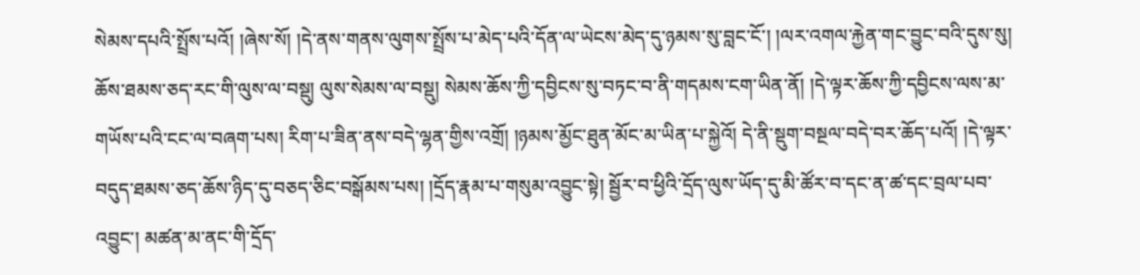སེམས་དཔའི་སྤྲོས་པའོ། །ཞེས་སོ། །དེ་ནས་གནས་ལུགས་སྤྲོས་པ་མེད་པའི་དོན་ལ་ཡེངས་མེད་དུ་ཉམས་སུ་བླང་ངོ་། །ལར་འགལ་རྐྱེན་གང་བྱུང་བའི་དུས་སུ། ཆོས་ཐམས་ཅད་རང་གི་ལུས་ལ་བསྡུ། ལུས་སེམས་ལ་བསྡུ། སེམས་ཆོས་ཀྱི་དབྱིངས་སུ་བཏང་བ་ནི་གདམས་ངག་ཡིན་ནོ། །དེ་ལྟར་ཆོས་ཀྱི་དབྱིངས་ལས་མ་གཡོས་པའི་ངང་ལ་བཞག་པས། རིག་པ་ཟིན་ནས་བདེ་ལྷན་གྱིས་འགྲོ། །ཉམས་མྱོང་ཐུན་མོང་མ་ཡིན་པ་སྐྱེའོ། དེ་ནི་སྡུག་བསྔལ་བདེ་བར་ཆོད་པའོ། །དེ་ལྟར་བདུད་ཐམས་ཅད་ཆོས་ཉིད་དུ་བཅད་ཅིང་བསྒོམས་པས། །དྲོད་རྣམ་པ་གསུམ་འབྱུང་སྟེ། སྦྱོར་བ་ཕྱིའི་དྲོད་ལུས་ཡོད་དུ་མི་ཚོར་བ་དང་ན་ཚ་དང་བྲལ་པབ་འབྱུང་། མཚན་མ་ནང་གི་དྲོད་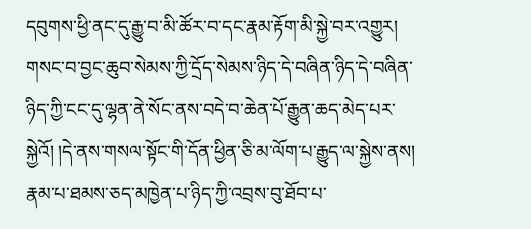དབུགས་ཕྱི་ནང་དུ་རྒྱུ་བ་མི་ཚོར་བ་དང་རྣམ་རྟོག་མི་སྐྱེ་བར་འགྱུར། གསང་བ་བྱང་ཆུབ་སེམས་ཀྱི་དྲོད་སེམས་ཉིད་དེ་བཞིན་ཉིད་དེ་བཞིན་ཉིད་ཀྱི་ངང་དུ་ལྷན་ནེ་སོང་ནས་བདེ་བ་ཆེན་པོ་རྒྱུན་ཆད་མེད་པར་སྐྱེའོ། །དེ་ནས་གསལ་སྟོང་གི་དོན་ཕྱིན་ཅི་མ་ལོག་པ་རྒྱུད་ལ་སྐྱེས་ནས། རྣམ་པ་ཐམས་ཅད་མཁྱེན་པ་ཉིད་ཀྱི་འབྲས་བུ་ཐོབ་པ་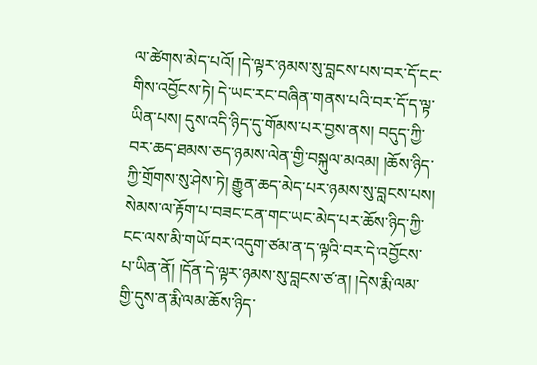ལ་ཚེགས་མེད་པའོ། །དེ་ལྟར་ཉམས་སུ་བླངས་པས་བར་དོ་ངང་གིས་འབྱོངས་ཏེ། དེ་ཡང་རང་བཞིན་གནས་པའི་བར་དོ་ད་ལྟ་ཡིན་པས། དུས་འདི་ཉིད་དུ་གོམས་པར་བྱས་ནས། བདུད་ཀྱི་བར་ཆད་ཐམས་ཅད་ཉམས་ལེན་གྱི་བསྐུལ་མའམ། །ཆོས་ཉིད་ཀྱི་གྲོགས་སུ་ཤེས་ཏེ། རྒྱུན་ཆད་མེད་པར་ཉམས་སུ་བླངས་པས། སེམས་ལ་རྟོག་པ་བཟང་ངན་གང་ཡང་མེད་པར་ཆོས་ཉིད་ཀྱི་ངང་ལས་མི་གཡོ་བར་འདུག་ཙམ་ན་ད་ལྟའི་བར་དེ་འབྱོངས་པ་ཡིན་ནོ། །དོན་དེ་ལྟར་ཉམས་སུ་བླངས་ཙ་ན། །དེས་རྨི་ལམ་གྱི་དུས་ན་རྨི་ལམ་ཆོས་ཉིད་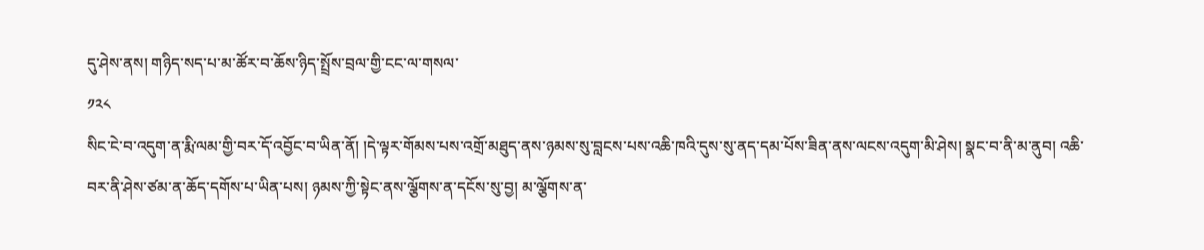དུ་ཤེས་ནས། གཉིད་སད་པ་མ་ཚོར་བ་ཆོས་ཉིད་སྤྲོས་བྲལ་གྱི་ངང་ལ་གསལ་
༡༢༨
སིང་ངེ་བ་འདུག་ན་རྨི་ལམ་གྱི་བར་དོ་འབྱོང་བ་ཡིན་ནོ། །དེ་ལྟར་གོམས་པས་འགྲོ་མཐུད་ནས་ཉམས་སུ་བླངས་པས་འཆི་ཁའི་དུས་སུ་ནད་དམ་པོས་ཟིན་ནས་ལངས་འདུག་མི་ཤེས། སྣང་བ་ནི་མ་ནུབ། འཆི་བར་ནི་ཤེས་ཙམ་ན་ཆོད་དགོས་པ་ཡིན་པས། ཉམས་ཀྱི་སྟེང་ནས་ལྕོགས་ན་དངོས་སུ་བྱ། མ་ལྕོགས་ན་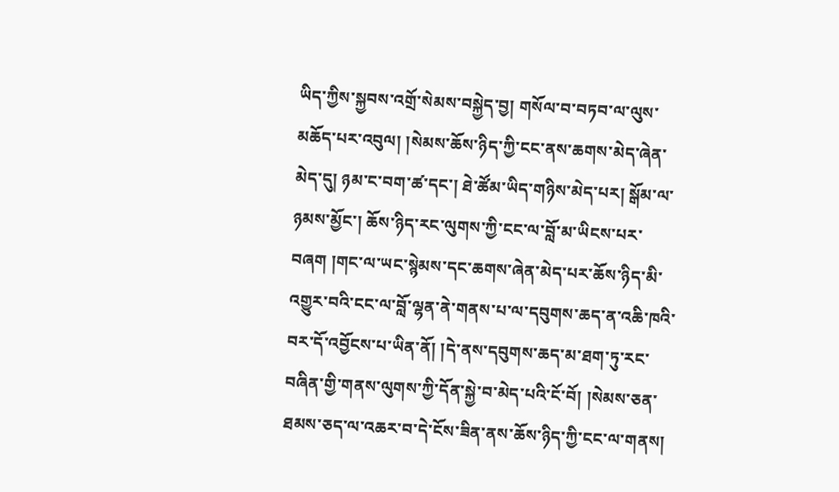ཡིད་ཀྱིས་སྐྱབས་འགྲོ་སེམས་བསྐྱེད་བྱ། གསོལ་བ་བཏབ་ལ་ལུས་མཆོད་པར་འབུལ། །སེམས་ཆོས་ཉིད་ཀྱི་ངང་ནས་ཆགས་མེད་ཞེན་མེད་དུ། ཉམ་ང་བག་ཚ་དང་། ཐེ་ཚོམ་ཡིད་གཉིས་མེད་པར། སྒོམ་ལ་ཉམས་མྱོང་། ཆོས་ཉིད་རང་ལུགས་ཀྱི་ངང་ལ་བློ་མ་ཡིངས་པར་བཞག །གང་ལ་ཡང་སྙེམས་དང་ཆགས་ཞེན་མེད་པར་ཆོས་ཉིད་མི་འགྱུར་བའི་ངང་ལ་བློ་ལྷན་ནེ་གནས་པ་ལ་དབུགས་ཆད་ན་འཆི་ཁའི་བར་དོ་འབྱོངས་པ་ཡིན་ནོ། །དེ་ནས་དབུགས་ཆད་མ་ཐག་ཏུ་རང་བཞིན་གྱི་གནས་ལུགས་ཀྱི་དོན་སྐྱེ་བ་མེད་པའི་ངོ་བོ། །སེམས་ཅན་ཐམས་ཅད་ལ་འཆར་བ་དེ་ངོས་ཟིན་ནས་ཆོས་ཉིད་ཀྱི་ངང་ལ་གནས།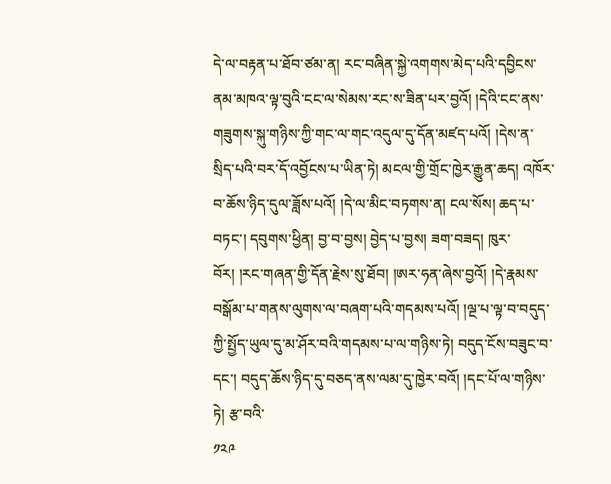དེ་ལ་བརྟན་པ་ཐོབ་ཙམ་ན། རང་བཞིན་སྐྱེ་འགགས་མེད་པའི་དབྱིངས་ནམ་མཁའ་ལྟ་བུའི་ངང་ལ་སེམས་རང་ས་ཟིན་པར་བྱའོ། །དེའི་ངང་ནས་གཟུགས་སྐུ་གཉིས་ཀྱི་གང་ལ་གང་འདུལ་དུ་དོན་མཛད་པའོ། །དེས་ན་སྲིད་པའི་བར་དོ་འབྱོངས་པ་ཡིན་ཏེ། མངལ་གྱི་གྲོང་ཁྱེར་རྒྱུན་ཆད། འཁོར་བ་ཆོས་ཉིད་དུལ་ཟློས་པའོ། །དེ་ལ་མིང་བཏགས་ན། ངལ་སོས། ཆད་པ་བཏང་། དབུགས་ཕྱིན། བྱ་བ་བྱས། བྱེད་པ་བྱས། ཟག་བཟད། ཁུར་བོར། །རང་གཞན་གྱི་དོན་རྗེས་སུ་ཐོབ། །ཨར་ཧན་ཞེས་བྱའོ། །དེ་རྣམས་བསྒོམ་པ་གནས་ལུགས་ལ་བཞག་པའི་གདམས་པའོ། །ལྔ་པ་ལྟ་བ་བདུད་ཀྱི་སྤྱོད་ཡུལ་དུ་མ་ཤོར་བའི་གདམས་པ་ལ་གཉིས་ཏེ། བདུད་ངོས་བཟུང་བ་དང་། བདུད་ཆོས་ཉིད་དུ་བཅད་ནས་ལམ་དུ་ཁྱེར་བའོ། །དང་པོ་ལ་གཉིས་ཏེ། རྩ་བའི་
༡༢༩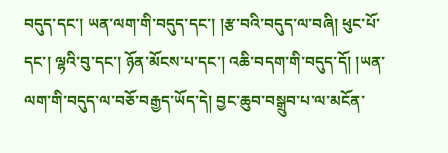བདུད་དང་། ཡན་ལག་གི་བདུད་དང་། །རྩ་བའི་བདུད་ལ་བཞི། ཕུང་པོ་དང་། ལྷའི་བུ་དང་། ཉོན་མོངས་པ་དང་། འཆི་བདག་གི་བདུད་དོ། །ཡན་ལག་གི་བདུད་ལ་བཅོ་བརྒྱད་ཡོད་དེ། བྱང་ཆུབ་བསྒྲུབ་པ་ལ་མངོན་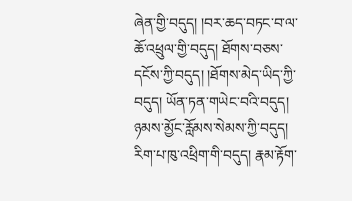ཞེན་གྱི་བདུད། །བར་ཆད་བཏང་བ་ལ་ཆོ་འཕྲུལ་གྱི་བདུད། ཐོགས་བཅས་དངོས་ཀྱི་བདུད། །ཐོགས་མེད་ཡིད་ཀྱི་བདུད། ཡོན་ཏན་གཡེང་བའི་བདུད། ཉམས་མྱོང་རློམས་སེམས་ཀྱི་བདུད། རིག་པ་ཁུ་འཕྲིག་གི་བདུད། རྣམ་རྟོག་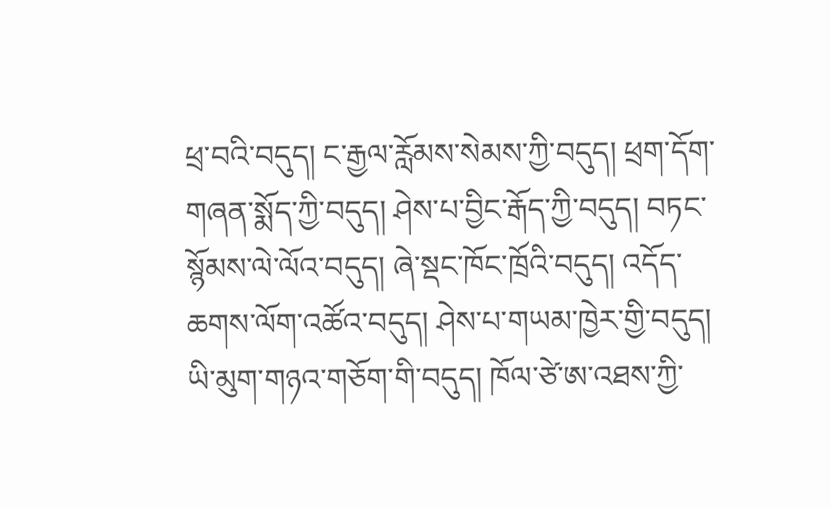ཕྲ་བའི་བདུད། ང་རྒྱལ་རློམས་སེམས་ཀྱི་བདུད། ཕྲག་དོག་གཞན་སྨོད་ཀྱི་བདུད། ཤེས་པ་བྱིང་རྒོད་ཀྱི་བདུད། བཏང་སྙོམས་ལེ་ལོའ་བདུད། ཞེ་སྡང་ཁོང་ཁྲོའི་བདུད། འདོད་ཆགས་ལོག་འཚོའ་བདུད། ཤེས་པ་གཡམ་ཁྱེར་གྱི་བདུད། ཡི་མུག་གཉའ་གཅོག་གི་བདུད། ཁོལ་ཙེ་ཨ་འཐས་ཀྱི་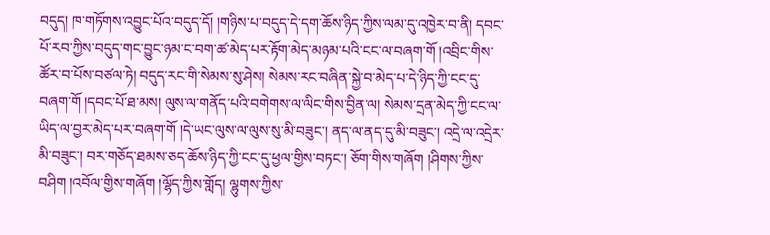བདུད། ཁ་གཏོགས་འབྱུང་པོའ་བདུད་དོ། །གཉིས་པ་བདུད་དེ་དག་ཆོས་ཉིད་ཀྱིས་ལམ་དུ་འཁྱེར་བ་ནི། དབང་པོ་རབ་ཀྱིས་བདུད་གང་བྱུང་ཉམ་ང་བག་ཚ་མེད་པར་རྟོག་མེད་མཉམ་པའི་ངང་ལ་བཞག་གོ །འབྲིང་གིས་ཚོར་བ་པོས་བཙལ་ཏེ། བདུད་རང་གི་སེམས་སུ་ཤེས། སེམས་རང་བཞིན་སྐྱེ་བ་མེད་པ་དེ་ཉིད་ཀྱི་ངང་དུ་བཞག་གོ །དབང་པོ་ཐ་མས། ལུས་ལ་གནོད་པའི་བགེགས་ལ་ལིང་གིས་བྱིན་ལ། སེམས་དྲན་མེད་ཀྱི་ངང་ལ་ཡིད་ལ་བྱར་མེད་པར་བཞག་གོ །དེ་ཡང་ལུས་ལ་ལུས་སུ་མི་བཟུང་། ནད་ལ་ནད་དུ་མི་བཟུང་། འདྲེ་ལ་འདྲེར་མི་བཟུང་། བར་གཅོད་ཐམས་ཅད་ཆོས་ཉིད་ཀྱི་ངང་དུ་ཕྱལ་གྱིས་བཏང་། ཅོག་གིས་གཞོག །ཤིགས་ཀྱིས་བཤིག །འབོལ་གྱིས་གཞོག །ལྷོད་ཀྱིས་གློད། ལྷུགས་ཀྱིས་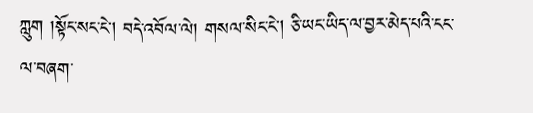ཀླུག །སྟོང་སང་ངེ། བདེ་འབོལ་ལེ། གསལ་སིང་ངེ། ཅི་ཡང་ཡིད་ལ་བྱར་མེད་པའི་ངང་ལ་བཞག་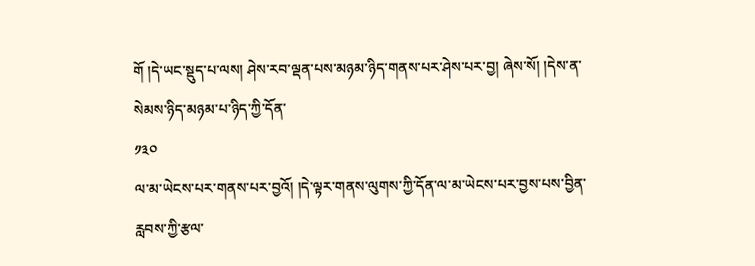གོ །དེ་ཡང་སྡུད་པ་ལས། ཤེས་རབ་ལྡན་པས་མཉམ་ཉིད་གནས་པར་ཤེས་པར་བྱ། ཞེས་སོ། །དེས་ན་སེམས་ཉིད་མཉམ་པ་ཉིད་ཀྱི་དོན་
༡༣༠
ལ་མ་ཡེངས་པར་གནས་པར་བྱའོ། །དེ་ལྟར་གནས་ལུགས་ཀྱི་དོན་ལ་མ་ཡེངས་པར་བྱས་པས་བྱིན་རླབས་ཀྱི་རྩལ་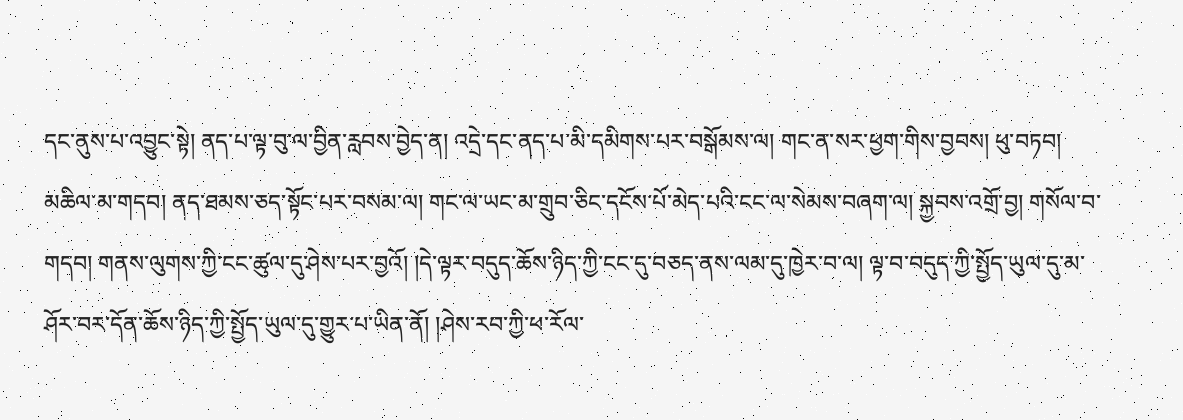དང་ནུས་པ་འབྱུང་སྟེ། ནད་པ་ལྟ་བུ་ལ་བྱིན་རླབས་བྱེད་ན། འདྲེ་དང་ནད་པ་མི་དམིགས་པར་བསྒོམས་ལ། གང་ན་སར་ཕྱག་གིས་བྱབས། ཕུ་བཏབ། མཆིལ་མ་གདབ། ནད་ཐམས་ཅད་སྟོང་པར་བསམ་ལ། གང་ལ་ཡང་མ་གྲུབ་ཅིང་དངོས་པོ་མེད་པའི་ངང་ལ་སེམས་བཞག་ལ། སྐྱབས་འགྲོ་བྱ། གསོལ་བ་གདབ། གནས་ལུགས་ཀྱི་ངང་ཚུལ་དུ་ཤེས་པར་བྱའོ། །དེ་ལྟར་བདུད་ཆོས་ཉིད་ཀྱི་ངང་དུ་བཅད་ནས་ལམ་དུ་ཁྱེར་བ་ལ། ལྟ་བ་བདུད་ཀྱི་སྤྱོད་ཡུལ་དུ་མ་ཤོར་བར་དོན་ཆོས་ཉིད་ཀྱི་སྤྱོད་ཡུལ་དུ་གྱུར་པ་ཡིན་ནོ། །ཤེས་རབ་ཀྱི་ཕ་རོལ་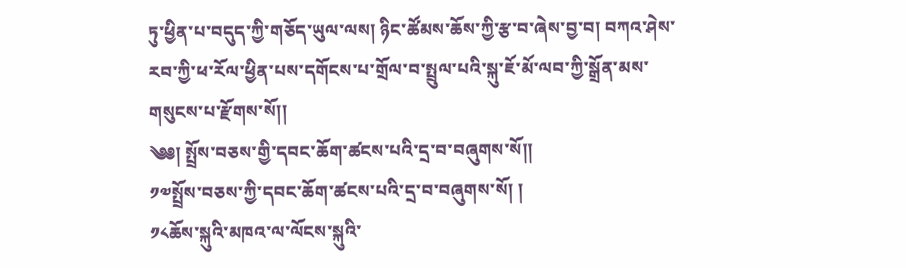ཏུ་ཕྱིན་པ་བདུད་ཀྱི་གཅོད་ཡུལ་ལས། ཉིང་ཚོམས་ཆོས་ཀྱི་རྩ་བ་ཞེས་བྱ་བ། བཀའ་ཤེས་རབ་ཀྱི་ཕ་རོལ་ཕྱིན་པས་དགོངས་པ་གྲོལ་བ་སྤྲུལ་པའི་སྐུ་ཇོ་མོ་ལབ་ཀྱི་སྒྲོན་མས་གསུངས་པ་རྫོགས་སོ།།
༄༅། སྤྲོས་བཅས་གྱི་དབང་ཆོག་ཚངས་པའི་དྲ་བ་བཞུགས་སོ༎
༡༧སྤྲོས་བཅས་ཀྱི་དབང་ཆོག་ཚངས་པའི་དྲ་བ་བཞུགས་སོ། །
༡༨ཆོས་སྐུའི་མཁའ་ལ་ལོངས་སྐུའི་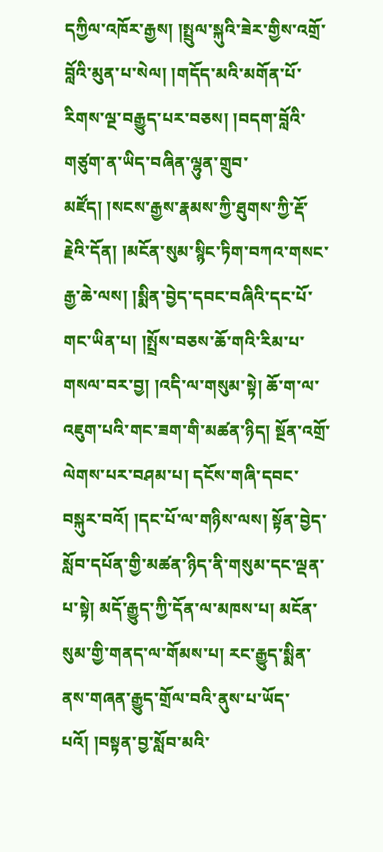དཀྱིལ་འཁོར་རྒྱས། །སྤྲུལ་སྐུའི་ཟེར་གྱིས་འགྲོ་བློའི་མུན་པ་སེལ། །གདོད་མའི་མགོན་པོ་རིགས་ལྔ་བརྒྱུད་པར་བཅས། །བདག་བློའི་གཙུག་ན་ཡིད་བཞིན་ལྷུན་གྲུབ་མཛོད། །སངས་རྒྱས་རྣམས་ཀྱི་ཐུགས་ཀྱི་རྡོ་རྗེའི་དོན། །མངོན་སུམ་སྙིང་ཏིག་བཀའ་གསང་རྒྱ་ཆེ་ལས། །སྨིན་བྱེད་དབང་བཞིའི་དང་པོ་གང་ཡིན་པ། །སྤྲོས་བཅས་ཆོ་གའི་རིམ་པ་གསལ་བར་བྱ། །འདི་ལ་གསུམ་སྟེ། ཆོ་ག་ལ་འཇུག་པའི་གང་ཟག་གི་མཚན་ཉིད། སྔོན་འགྲོ་ལེགས་པར་བཤམ་པ། དངོས་གཞི་དབང་བསྐུར་བའོ། །དང་པོ་ལ་གཉིས་ལས། སྟོན་བྱེད་སློབ་དཔོན་གྱི་མཚན་ཉིད་ནི་གསུམ་དང་ལྡན་པ་སྟེ། མདོ་རྒྱུད་ཀྱི་དོན་ལ་མཁས་པ། མངོན་སུམ་གྱི་གནད་ལ་གོམས་པ། རང་རྒྱུད་སྨིན་ནས་གཞན་རྒྱུད་གྲོལ་བའི་ནུས་པ་ཡོད་པའོ། །བསྟན་བྱ་སློབ་མའི་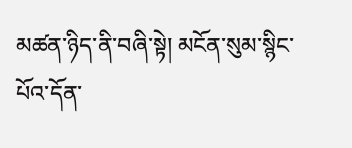མཚན་ཉིད་ནི་བཞི་སྟེ། མངོན་སུམ་སྙིང་པོའ་དོན་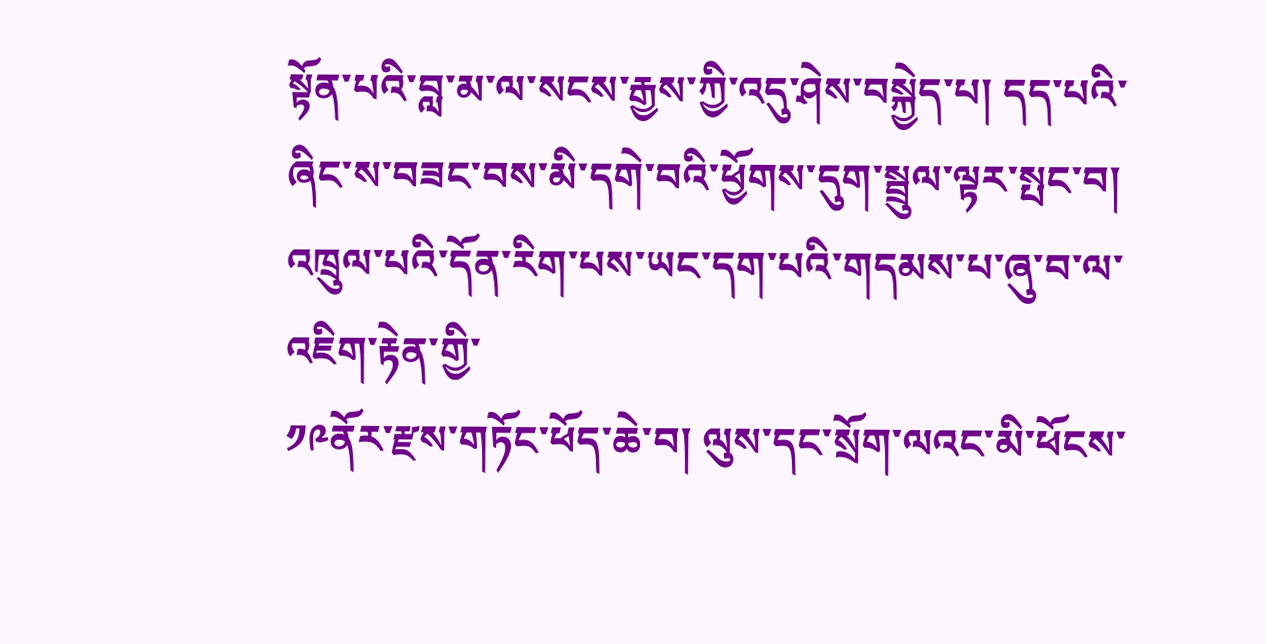སྟོན་པའི་བླ་མ་ལ་སངས་རྒྱས་ཀྱི་འདུ་ཤེས་བསྐྱེད་པ། དད་པའི་ཞིང་ས་བཟང་བས་མི་དགེ་བའི་ཕྱོགས་དུག་སྦྲུལ་ལྟར་སྤང་བ། འཁྲུལ་པའི་དོན་རིག་པས་ཡང་དག་པའི་གདམས་པ་ཞུ་བ་ལ་འཇིག་རྟེན་གྱི་
༡༩ནོར་རྫས་གཏོང་ཕོད་ཆེ་བ། ལུས་དང་སྲོག་ལའང་མི་ཕོངས་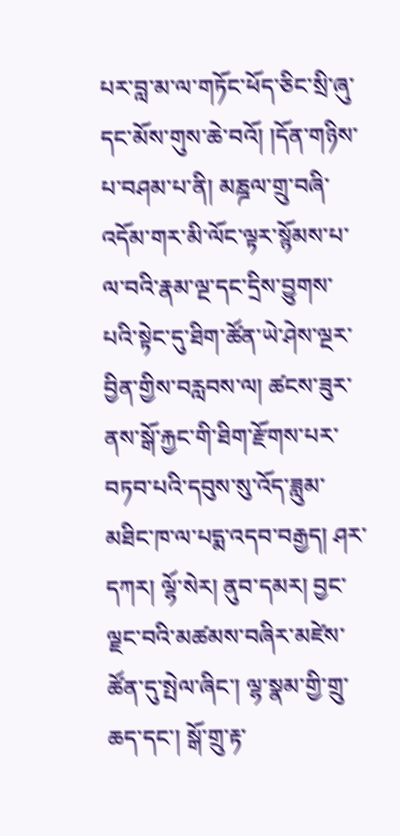པར་བླ་མ་ལ་གཏོང་ཕོད་ཅིང་སྲི་ཞུ་དང་མོས་གུས་ཆེ་བའོ། །དོན་གཉིས་པ་བཤམ་པ་ནི། མཎྜལ་གྲུ་བཞི་འདོམ་གར་མི་ལོང་ལྟར་སྙོམས་པ་ལ་བའི་རྣམ་ལྔ་དང་དྲིས་བྱུགས་པའི་སྟེང་དུ་ཐིག་ཚོན་ཡེ་ཤེས་ལྔར་བྱིན་གྱིས་བརླབས་ལ། ཚངས་ཟུར་ནས་སྒོ་རྐྱང་གི་ཐིག་རྫོགས་པར་བཏབ་པའི་དབུས་སུ་འོད་ཟླུམ་མཐིང་ཁ་ལ་པདྨ་འདབ་བརྒྱད། ཤར་དཀར། ལྷོ་སེར། ནུབ་དམར། བྱང་ལྗང་བའི་མཚམས་བཞིར་མཛེས་ཚོན་དུ་སྤེལ་ཞིང་། ལྷ་སྣམ་གྱི་གྲུ་ཆད་དང་། སྒོ་གྲུ་རྟ་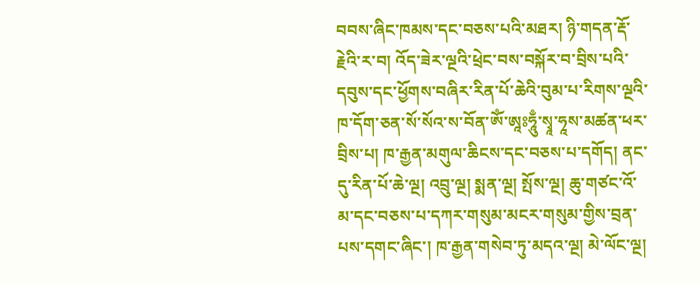བབས་ཞིང་ཁམས་དང་བཅས་པའི་མཐར། ཉི་གདན་རྡོ་རྗེའི་ར་བ། འོད་ཟེར་ལྔའི་ཕྲེང་བས་བསྐོར་བ་བྲིས་པའི་དབུས་དང་ཕྱོགས་བཞིར་རིན་པོ་ཆེའི་བུམ་པ་རིགས་ལྔའི་ཁ་དོག་ཅན་སོ་སོའ་ས་བོན་ༀ་ཨཱཿཧཱུྃ་སྭཱ་ཧཱས་མཚན་ཕར་བྲིས་པ། ཁ་རྒྱན་མགུལ་ཆིངས་དང་བཅས་པ་དགོད། ནང་དུ་རིན་པོ་ཆེ་ལྔ། འབྲུ་ལྔ། སྨན་ལྔ། སྤོས་ལྔ། ཆུ་གཙང་འོ་མ་དང་བཅས་པ་དཀར་གསུམ་མངར་གསུམ་གྱིས་བྲན་པས་དགང་ཞིང་། ཁ་རྒྱན་གསེབ་ཏུ་མདའ་ལྔ། མེ་ལོང་ལྔ།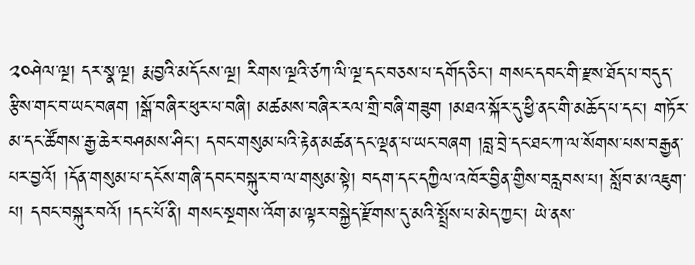༢༠ཤེལ་ལྔ། དར་སྣ་ལྔ། རྨ་བྱའི་མདོངས་ལྔ། རིགས་ལྔའི་ཙཀ་ལི་ལྔ་དང་བཅས་པ་དགོད་ཅིང་། གསང་དབང་གི་རྫས་ཐོད་པ་བདུད་རྩིས་གང་བ་ཡང་བཞག །སྒོ་བཞིར་ཕུར་པ་བཞི། མཚམས་བཞིར་རལ་གྲི་བཞི་གཟུག །མཐའ་སྐོར་དུ་ཕྱི་ནང་གི་མཆོད་པ་དང་། གཏོར་མ་དང་ཚོགས་རྒྱ་ཆེར་བཤམས་ཤིང་། དབང་གསུམ་པའི་རྟེན་མཚན་དང་ལྡན་པ་ཡང་བཞག །བླ་བྲེ་དང་ཐང་ཀ་ལ་སོགས་པས་བརྒྱན་པར་བྱའོ། །དོན་གསུམ་པ་དངོས་གཞི་དབང་བསྐུར་བ་ལ་གསུམ་སྟེ། བདག་དང་དཀྱིལ་འཁོར་བྱིན་གྱིས་བརླབས་པ། སློབ་མ་འཇུག་པ། དབང་བསྐུར་བའོ། །དང་པོ་ནི། གསང་སྔགས་འོག་མ་ལྟར་བསྐྱེད་རྫོགས་དུ་མའི་སྤྲོས་པ་མེད་ཀྱང་། ཡེ་ནས་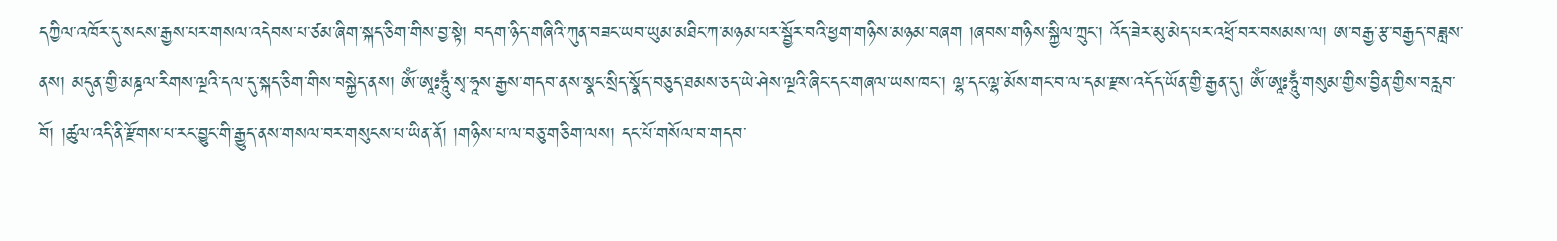དཀྱིལ་འཁོར་དུ་སངས་རྒྱས་པར་གསལ་འདེབས་པ་ཙམ་ཞིག་སྐད་ཅིག་གིས་བྱ་སྟེ། བདག་ཉིད་གཞིའི་ཀུན་བཟང་ཡབ་ཡུམ་མཐིང་ཀ་མཉམ་པར་སྦྱོར་བའི་ཕྱག་གཉིས་མཉམ་བཞག །ཞབས་གཉིས་སྐྱིལ་ཀྲུང་། འོད་ཟེར་མུ་མེད་པར་འཕྲོ་བར་བསམས་ལ། ཨ་བརྒྱ་རྩ་བརྒྱད་བཟླས་ནས། མདུན་གྱི་མཎྜལ་རིགས་ལྔའི་དལ་དུ་སྐད་ཅིག་གིས་བསྐྱེད་ནས། ༀ་ཨཱཿཧཱུྃ་སྭ་ཧཱས་རྒྱས་གདབ་ནས་སྣང་སྲིད་སྣོད་བཅུད་ཐམས་ཅད་ཡེ་ཤེས་ལྔའི་ཞིང་དང་གཞལ་ཡས་ཁང་། ལྷ་དང་ལྷ་མོས་གང་བ་ལ་དམ་རྫས་འདོད་ཡོན་གྱི་རྒྱན་དུ། ༀ་ཨཱཿཧཱུྃ་གསུམ་གྱིས་བྱིན་གྱིས་བརླབ་བོ། །ཚུལ་འདི་ནི་རྫོགས་པ་རང་བྱུང་གི་རྒྱུད་ནས་གསལ་བར་གསུངས་པ་ཡིན་ནོ། །གཉིས་པ་ལ་བཅུ་གཅིག་ལས། དང་པོ་གསོལ་བ་གདབ་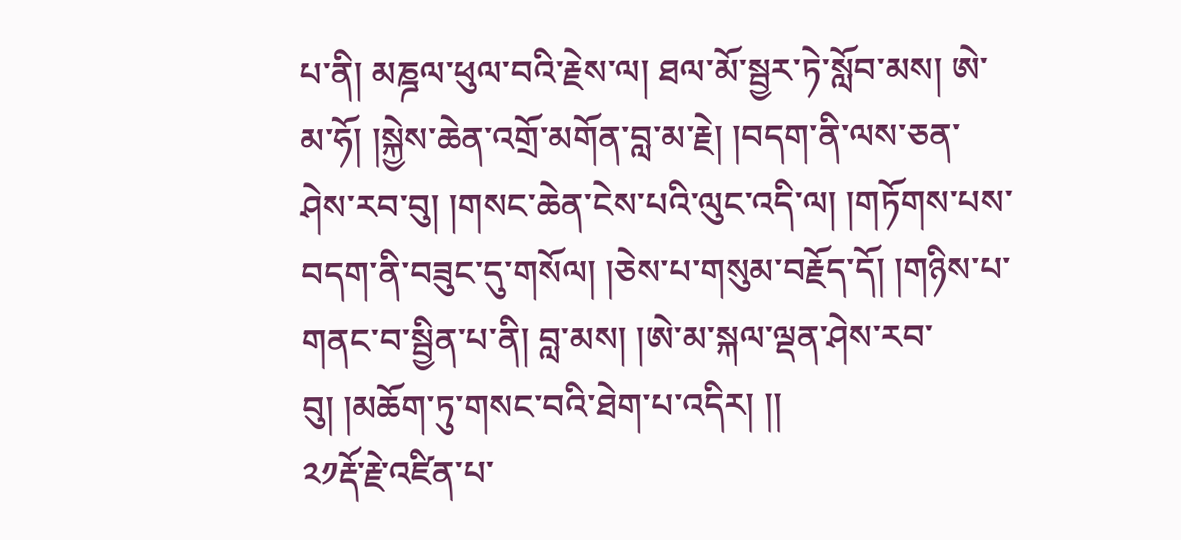པ་ནི། མཎྜལ་ཕུལ་བའི་རྗེས་ལ། ཐལ་མོ་སྦྱར་ཏེ་སློབ་མས། ཨེ་མ་ཧོ། །སྐྱེས་ཆེན་འགྲོ་མགོན་བླ་མ་རྗེ། །བདག་ནི་ལས་ཅན་ཤེས་རབ་བུ། །གསང་ཆེན་ངེས་པའི་ལུང་འདི་ལ། །གཏོགས་པས་བདག་ནི་བཟུང་དུ་གསོལ། །ཅེས་པ་གསུམ་བརྗོད་དོ། །གཉིས་པ་གནང་བ་སྦྱིན་པ་ནི། བླ་མས། །ཨེ་མ་སྐལ་ལྡན་ཤེས་རབ་བུ། །མཆོག་ཏུ་གསང་བའི་ཐེག་པ་འདིར། །།
༢༡རྡོ་རྗེ་འཛིན་པ་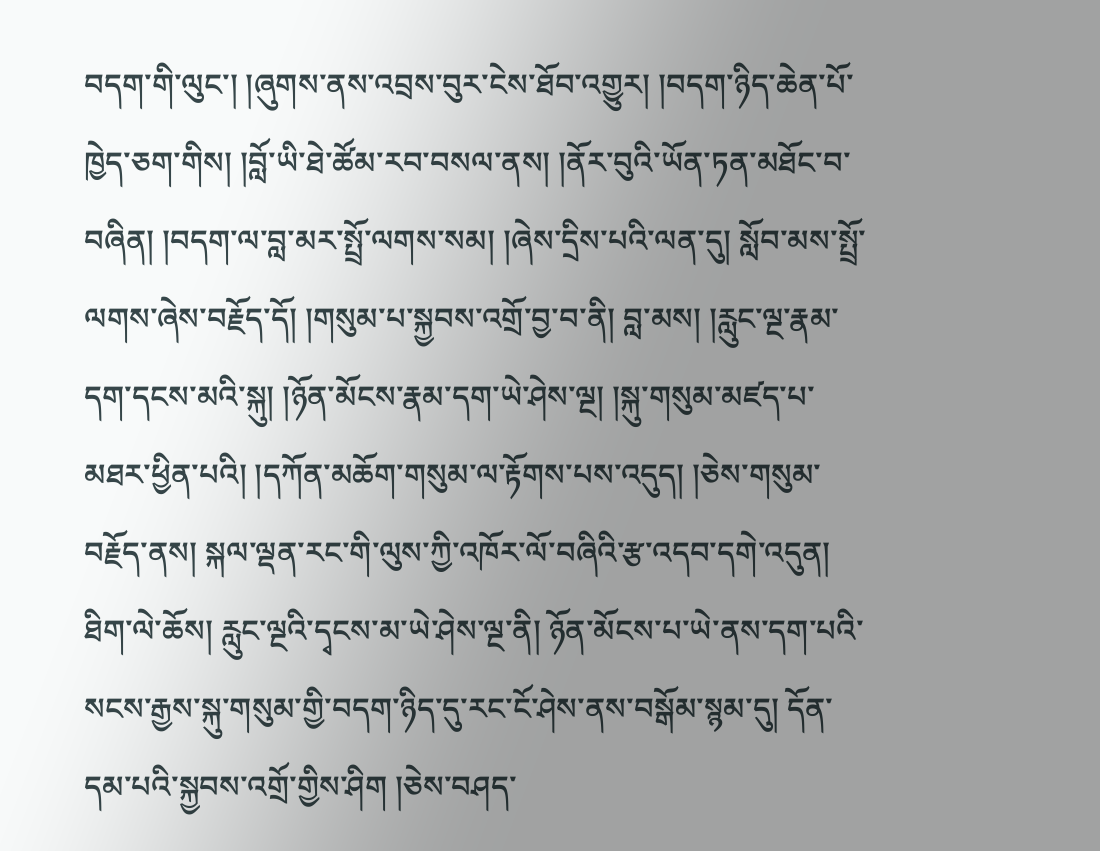བདག་གི་ལུང་། །ཞུགས་ནས་འབྲས་བུར་ངེས་ཐོབ་འགྱུར། །བདག་ཉིད་ཆེན་པོ་ཁྱེད་ཅག་གིས། །བློ་ཡི་ཐེ་ཚོམ་རབ་བསལ་ནས། །ནོར་བུའི་ཡོན་ཏན་མཐོང་བ་བཞིན། །བདག་ལ་བླ་མར་སྤྲོ་ལགས་སམ། །ཞེས་དྲིས་པའི་ལན་དུ། སློབ་མས་སྤྲོ་ལགས་ཞེས་བརྗོད་དོ། །གསུམ་པ་སྐྱབས་འགྲོ་བྱ་བ་ནི། བླ་མས། །རླུང་ལྔ་རྣམ་དག་དངས་མའི་སྐུ། །ཉོན་མོངས་རྣམ་དག་ཡེ་ཤེས་ལྔ། །སྐུ་གསུམ་མཛད་པ་མཐར་ཕྱིན་པའི། །དཀོན་མཆོག་གསུམ་ལ་རྟོགས་པས་འདུད། །ཅེས་གསུམ་བརྗོད་ནས། སྐལ་ལྡན་རང་གི་ལུས་ཀྱི་འཁོར་ལོ་བཞིའི་རྩ་འདབ་དགེ་འདུན། ཐིག་ལེ་ཆོས། རླུང་ལྔའི་དྭངས་མ་ཡེ་ཤེས་ལྔ་ནི། ཉོན་མོངས་པ་ཡེ་ནས་དག་པའི་སངས་རྒྱས་སྐུ་གསུམ་གྱི་བདག་ཉིད་དུ་རང་ངོ་ཤེས་ནས་བསྒོམ་སྙམ་དུ། དོན་དམ་པའི་སྐྱབས་འགྲོ་གྱིས་ཤིག །ཅེས་བཤད་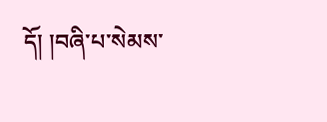དོ། །བཞི་པ་སེམས་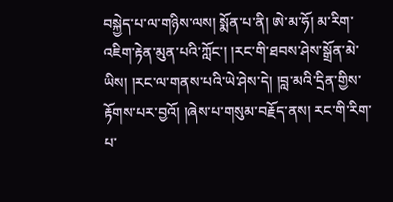བསྐྱེད་པ་ལ་གཉིས་ལས། སྨོན་པ་ནི། ཨེ་མ་ཧོ། མ་རིག་འཇིག་རྟེན་མུན་པའི་ཀློང་། །རང་གི་ཐབས་ཤེས་སྒྲོན་མེ་ཡིས། །རང་ལ་གནས་པའི་ཡེ་ཤེས་དེ། །བླ་མའི་དྲིན་གྱིས་རྟོགས་པར་བྱའོ། །ཞེས་པ་གསུམ་བརྗོད་ནས། རང་གི་རིག་པ་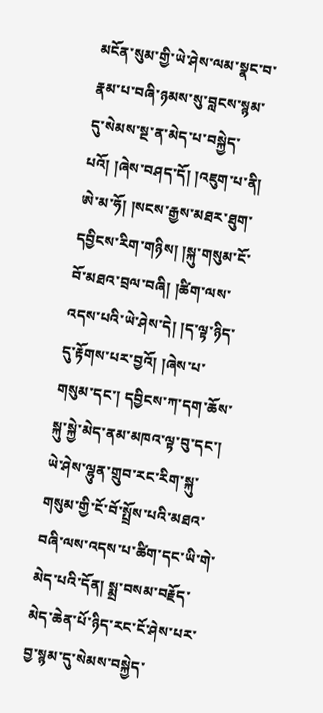མངོན་སུམ་གྱི་ཡེ་ཤེས་ལམ་སྣང་བ་རྣམ་པ་བཞི་ཉམས་སུ་བླངས་སྙམ་དུ་སེམས་སྔ་ན་མེད་པ་བསྐྱེད་པའོ། །ཞེས་བཤད་དོ། །འཇུག་པ་ནི། ཨེ་མ་ཧོ། །སངས་རྒྱས་མཐར་ཐུག་དབྱིངས་རིག་གཉིས། །སྐུ་གསུམ་ངོ་བོ་མཐའ་བྲལ་བཞི། །ཚིག་ལས་འདས་པའི་ཡེ་ཤེས་དེ། །ད་ལྟ་ཉིད་དུ་རྟོགས་པར་བྱའོ། །ཞེས་པ་གསུམ་དང་། དབྱིངས་ཀ་དག་ཆོས་སྐུ་སྐྱེ་མེད་ནམ་མཁའ་ལྟ་བུ་དང་། ཡེ་ཤེས་ལྷུན་གྲུབ་རང་རིག་སྐུ་གསུམ་གྱི་ངོ་བོ་སྤྲོས་པའི་མཐའ་བཞི་ལས་འདས་པ་ཚིག་དང་ཡི་གེ་མེད་པའི་དོན། སྨྲ་བསམ་བརྗོད་མེད་ཆེན་པོ་ཉིད་རང་ངོ་ཤེས་པར་བྱ་སྙམ་དུ་སེམས་བསྐྱེད་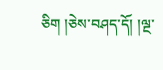ཅིག །ཅེས་བཤད་དོ། །ལྔ་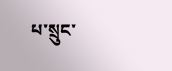པ་སྲུང་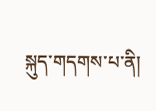སྐུད་གདགས་པ་ནི།